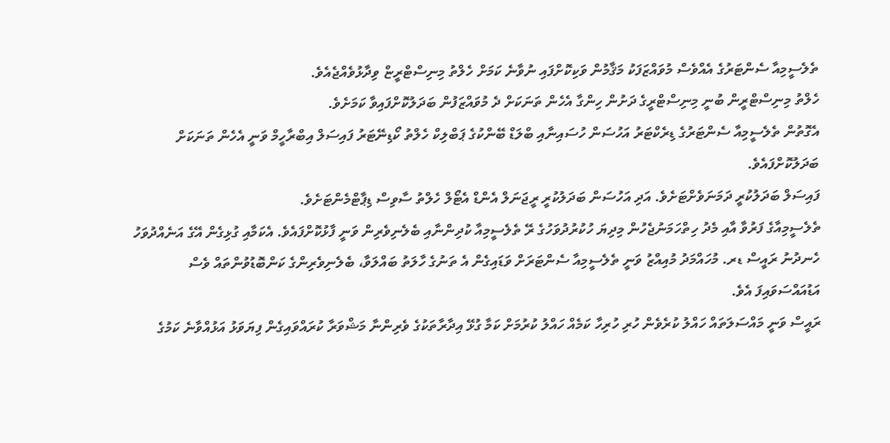ތެލެސީމިއާ ސެންޓަރުގެ އެއްވެސް މުވައްޒަފަކު މަޤާމުން ވަކިކޮށްފައި ނުވާނެ ކަމަށް ހެލްތު މިނިސްޓްރީޏް ވިދާޅުވެއްޖެއެވެ.
ހެލްތު މިނިސްޓްރީން ބުނީ މިނިސްޓްރީގެ ދަށުން ހިންގާ އެހެން ތަނަކަށް ދެ މުވައްޒަފުން ބަދަލުކޮށްފައިވާ ކަމަށެވެ.
އެގޮތުން ތެލެސީމިއާ ސެންޓަރުގެ ޑިރެކްޓަރު އަހުސަން ހުސައިނާއި ބްލަޑް ބޭންކުގެ ޕަބްލިކް ހެލްތު ކޯޑިނޭޓަރު ފައިސަލް އިބްރާހީމް ވަނީ އެހެން ތަނަކަށް ބަދަލުކޮށްފައެވެ.
ފައިސަލް ބަދަލުކުރީ ދަމަނަވެށްޓަށެވެ. އަދި އަހުސަން ބަދަލުކުރީ ރީޖަނަލް އެންޑް އެޓޯލް ހެލްތު ސާވިސް ޑިޕާޓްމެންޓަށެވެ.
ތެލެސީމިއާގެ ފަރުވާ އާއި މެދު ހިތްހަމަނުޖެހުން މިދިޔަ ހުކުރުދުވަހުގެ ރޭ ތެލެސީމިއާ ކުދިންނާއި ބެލެނިވެރިން ވަނީ ފާޅުކޮށްފައެވެ. އެކަމާއި ގުޅިގެން އޭގެ އަނެއްދުވަހު ހެނދުނު ރައީސް ޑރ. މުހައްމަދު މުއިއްޒު ވަނީ ތެލެސީމިއާ ސެންޓަރަށް ވަޑައިގެން އެ ތަނުގެ ހާލަތު ބައްލަވާ، ބެލެނިވެރިންގެ ކަންބޮޑުވުންތައް ވެސް އަޑުއައްސަވައިފަ އެވެ.
ރައީސް ވަނީ މައްސަލަތައް ހައްލު ކުރެވެން ހުރި ހުރިހާ ކަމެއް ހައްލު ކުރުމަށް ކަމާ ގުޅޭ އިދާރާތަކުގެ ވެރިންނާ މަޝްވަރާ ކުރައްވައިގެން ފިޔަވަޅު އަޅުއްވާނެ ކަމުގެ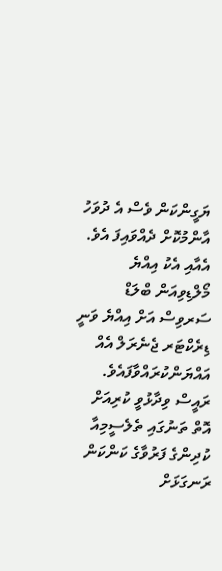ޔަގީންކަން ވެސް އެ ދުވަހު އާންމުކޮށް ދެއްވައިފަ އެވެ. އެއާއި އެކު އިއްޔެ މޯލްޑިވިއަން ބްލަޑް ސަރވިސް އަށް އިއްޔެ ވަނީ ޑިރެކްޓަރ ޖެނެރަލް އެއް އައްޔަންކުރައްވާފައެވެ.
ރައީސް ވިދާޅުވީ ކުރިއަށް އޮތް ތަނުގައި ތެލެސީމިއާ ކުދިންގެ ފަރުވާގެ ކަންކަން ރަނގަޅަށް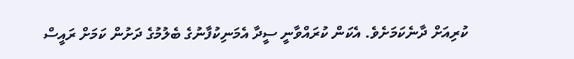ކުރިއަށް ދާނެކަމަށެވެ. އެކަން ކުރައްވާނީ ސީދާ އެމަނިކުފާނުގެ ބެލުމުގެ ދަށުން ކަމަށް ރައީސް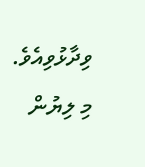ވިދާޅުވިއެވެ.
މި ލިޔުން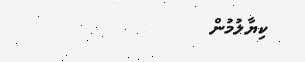ކިޔާލުމުން